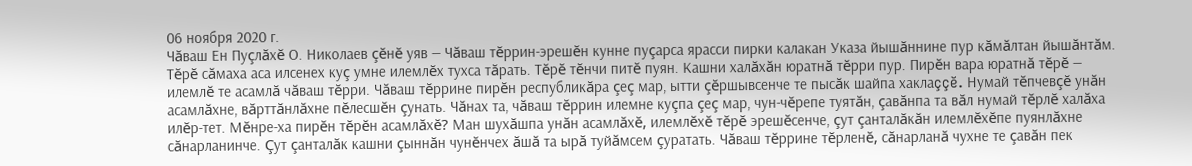06 ноября 2020 г.
Чăваш Ен Пуçлăхĕ О. Николаев çĕнĕ уяв — Чăваш тĕррин-эрешĕн кунне пуçарса ярасси пирки калакан Указа йышăннине пур кăмăлтан йышăнтăм. Тĕрĕ сăмаха аса илсенех куç умне илемлĕх тухса тăрать. Тĕрĕ тĕнчи питĕ пуян. Кашни халăхăн юратнă тĕрри пур. Пирĕн вара юратнă тĕрĕ — илемлĕ те асамлă чăваш тĕрри. Чăваш тĕррине пирĕн республикăра çеç мар, ытти çĕршывсенче те пысăк шайпа хаклаççĕ. Нумай тĕпчевçĕ унăн асамлăхне, вăрттăнлăхне пĕлесшĕн çунать. Чăнах та, чăваш тĕррин илемне куçпа çеç мар, чун-чĕрепе туятăн, çавăнпа та вăл нумай тĕрлĕ халăха илĕр-тет. Мĕнре-ха пирĕн тĕрĕн асамлăхĕ? Ман шухăшпа унăн асамлăхĕ, илемлĕхĕ тĕрĕ эрешĕсенче, çут çанталăкăн илемлĕхĕпе пуянлăхне сăнарланинче. Çут çанталăк кашни çыннăн чунĕнчех ăшă та ырă туйăмсем çуратать. Чăваш тĕррине тĕрленĕ, сăнарланă чухне те çавăн пек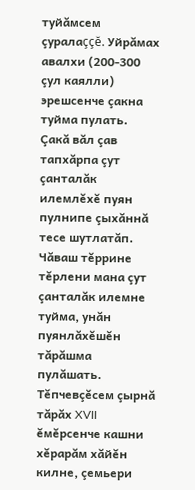туйăмсем çуралаççĕ. Уйрăмах авалхи (200-300 çул каялли) эрешсенче çакна туйма пулать. Çакă вăл çав тапхăрпа çут çанталăк илемлĕхĕ пуян пулнипе çыхăннă тесе шутлатăп. Чăваш тĕррине тĕрлени мана çут çанталăк илемне туйма, унăн пуянлăхĕшĕн тăрăшма пулăшать. Тĕпчевçĕсем çырнă тăрăх XVII ĕмĕрсенче кашни хĕрарăм хăйĕн килне, çемьери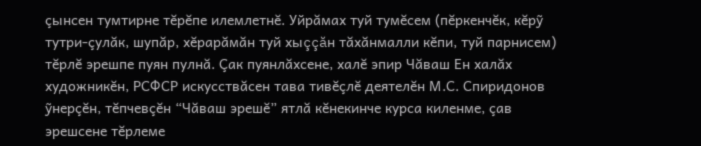çынсен тумтирне тĕрĕпе илемлетнĕ. Уйрăмах туй тумĕсем (пĕркенчĕк, кĕрỹ тутри-çулăк, шупăр, хĕрарăмăн туй хыççăн тăхăнмалли кĕпи, туй парнисем) тĕрлĕ эрешпе пуян пулнă. Çак пуянлăхсене, халĕ эпир Чăваш Ен халăх художникĕн, РСФСР искусствăсен тава тивĕçлĕ деятелĕн М.С. Спиридонов ỹнерçĕн, тĕпчевçĕн “Чăваш эрешĕ” ятлă кĕнекинче курса киленме, çав эрешсене тĕрлеме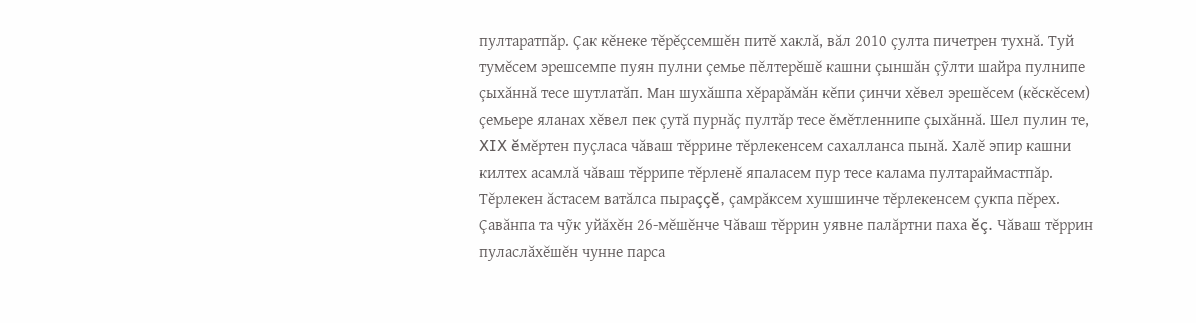пултаратпăр. Çак кĕнеке тĕрĕçсемшĕн питĕ хаклă, вăл 2010 çулта пичетрен тухнă. Туй тумĕсем эрешсемпе пуян пулни çемье пĕлтерĕшĕ кашни çыншăн çỹлти шайра пулнипе çыхăннă тесе шутлатăп. Ман шухăшпа хĕрарăмăн кĕпи çинчи хĕвел эрешĕсем (кĕскĕсем) çемьере яланах хĕвел пек çутă пурнăç пултăр тесе ĕмĕтленнипе çыхăннă. Шел пулин те, XIX ĕмĕртен пуçласа чăваш тĕррине тĕрлекенсем сахалланса пынă. Халĕ эпир кашни килтех асамлă чăваш тĕррипе тĕрленĕ япаласем пур тесе калама пултараймастпăр. Тĕрлекен ăстасем ватăлса пыраççĕ, çамрăксем хушшинче тĕрлекенсем çукпа пĕрех. Çавăнпа та чỹк уйăхĕн 26-мĕшĕнче Чăваш тĕррин уявне палăртни паха ĕç. Чăваш тĕррин пуласлăхĕшĕн чунне парса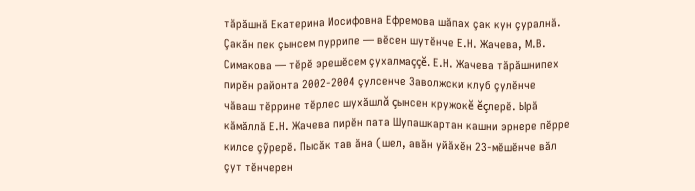тăрăшнă Екатерина Иосифовна Ефремова шăпах çак кун çуралнă. Çакăн пек çынсем пуррипе — вĕсен шутĕнче Е.Н. Жачева, М.В. Симакова — тĕрĕ эрешĕсем çухалмаççĕ. Е.Н. Жачева тăрăшнипех пирĕн районта 2002-2004 çулсенче Заволжски клуб çулĕнче чăваш тĕррине тĕрлес шухăшлă çынсен кружокĕ ĕçлерĕ. Ырă кăмăллă Е.Н. Жачева пирĕн пата Шупашкартан кашни эрнере пĕрре килсе çỹрерĕ. Пысăк тав ăна (шел, авăн уйăхĕн 23-мĕшĕнче вăл çут тĕнчерен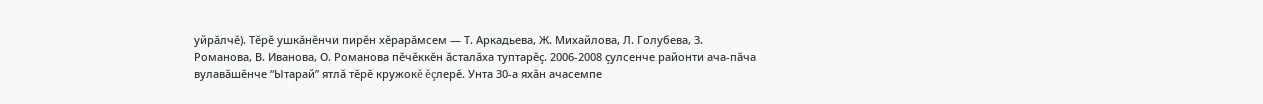уйрăлчĕ). Тĕрĕ ушкăнĕнчи пирĕн хĕрарăмсем — Т. Аркадьева, Ж. Михайлова, Л. Голубева, З. Романова, В. Иванова, О. Романова пĕчĕккĕн ăсталăха туптарĕç. 2006-2008 çулсенче районти ача-пăча вулавăшĕнче “Ытарай” ятлă тĕрĕ кружокĕ ĕçлерĕ. Унта 30-а яхăн ачасемпе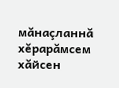мăнаçланнă хĕрарăмсем хăйсен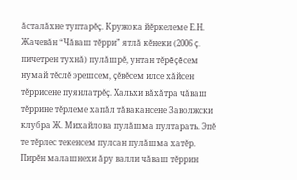ăсталăхне туптарĕç. Кружока йĕркелеме Е.Н. Жачевăн “Чăваш тĕрри” ятлă кĕнеки (2006 ç. пичетрен тухнă) пулăшрĕ, унтан тĕрĕçĕсем нумай тĕслĕ эрешсем, çĕвĕсем илсе хăйсен тĕррисене пуянлатрĕç. Хальхи вăхăтра чăваш тĕррине тĕрлеме хапăл тăвакансене Заволжски клубра Ж. Михайлова пулăшма пултарать. Эпĕ те тĕрлес текенсем пулсан пулăшма хатĕр. Пирĕн малашнехи ăру валли чăваш тĕррин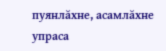пуянлăхне, асамлăхне упраса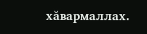хăвармаллах.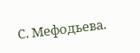С. Мефодьева.